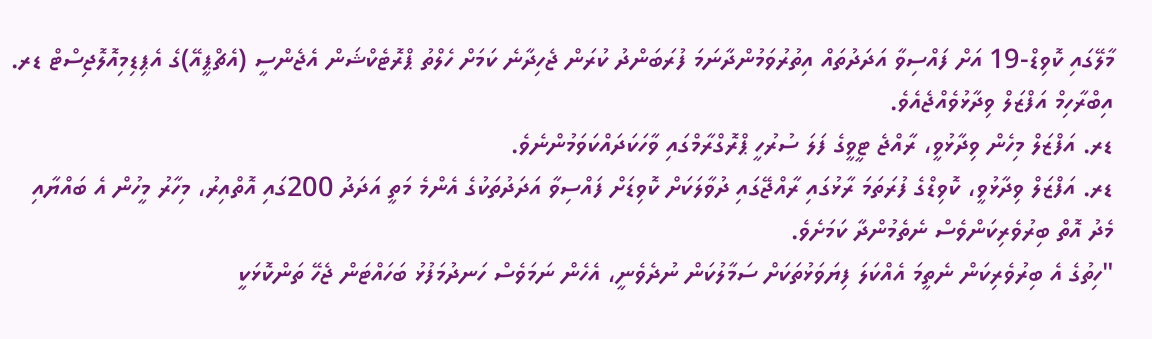މާލޭގައި ކޮވިޑް-19 އަށް ފައްސިވާ އަދަދުތައް އިތުރުވަމުންދާނަމަ ފުރަބަންދު ކުރަން ޖެހިދާނެ ކަމަށް ހެލްތު ޕްރޮޓެކްޝަން އެޖެންސީ (އެޗްޕީއޭ)ގެ އެޕިޑިމިއޮލޮޖިސްޓް ޑރ. އިބްރާހިމް އަފްޒަލް ވިދާޅުވެއްޖެއެވެ.
ޑރ. އަފްޒަލް މިހެން ވިދާޅުވީ، ރާއްޖެ ޓީވީގެ ފަލަ ސުރުހީ ޕްރޮގްރާމްގައި ވާހަކަދައްކަވަމުންނެވެ.
ޑރ. އަފްޒަލް ވިދާޅުވީ، ކޮވިޑްގެ ފުރަތަމަ ރާޅުގައި ރާއްޖޭގައި ދުވާލަކަށް ކޮވިޑަށް ފައްސިވާ އަދަދުތަކުގެ އެންމެ މަތީ އަދަދު 200ގައި އޮތްއިރު، މިހާރު މީހުން އެ ބައްޔާއި މެދު އޮތް ބިރުވެރިކަންވެސް ނެތެމުންދާ ކަމަށެވެ.
"ހިތުގެ އެ ބިރުވެރިކަން ނެތީމަ އެއްކަލަ ފިޔަވަޅުތަކަށް ސަމާލުކަން ނުދެވެނީ، އެހެން ނަމަވެސް ހަނދުމަފުޅު ބަހައްޓަން ޖެހޭ ތަންކޮޅަކީ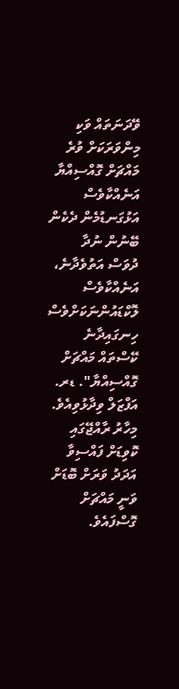ވޭދަނަތައް ވަކި މިންވަރަކަށް ވުރެ މައްޗަށް ގޮއްސިއްޔާ އަނެއްކާވެސް އަޅުގަނޑުމެން ދެކެން ބޭނުން ނުދާ ދުވަސް އަތުވެދާނެ، އަނެއްކާވެސް ލޮކްޑައުންނަކަށްވެސް ހިނގައިދާނެ ކޭސްތައް މައްޗަށް ގޮއްސިއްޔާ". ޑރ. އަފްޒަލް ވިދާޅުވިއެވެ.
މިހާރު ރާއްޖޭގައި ކޮވިޑަށް ފައްސިވާ އަދަދު ވަރަށް ބޮޑަށް ވަނީ މައްޗަށް ގޮސްފައެވެ.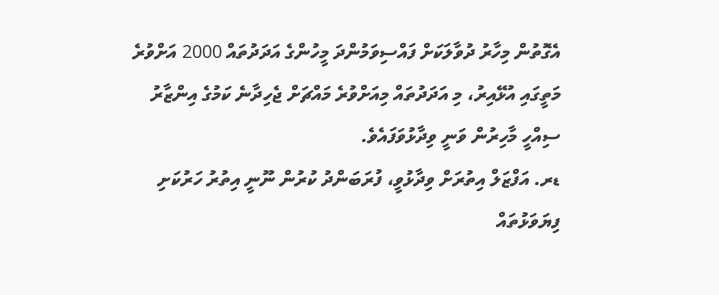އެގޮތުން މިހާރު ދުވާލަކަށް ފައްސިވަމުންދަ މީހުންގެ އަދަދުތައް 2000 އަށްވުރެ މަތީގައި އުޅޭއިރު، މި އަދަދުތައް މިއަށްވުރެ މައްޗަށް ޖެހިދާނެ ކަމުގެ އިންޒާރު ސިއްހީ މާހިރުން ވަނީ ވިދާޅުވަފައެވެ.
ޑރ. އަފްޒަލް އިތުރަށް ވިދާޅުވީ، ފުރަބަންދު ކުރުން ނޫނީ އިތުރު ހަރުކަށި ފިޔަވަޅުތައް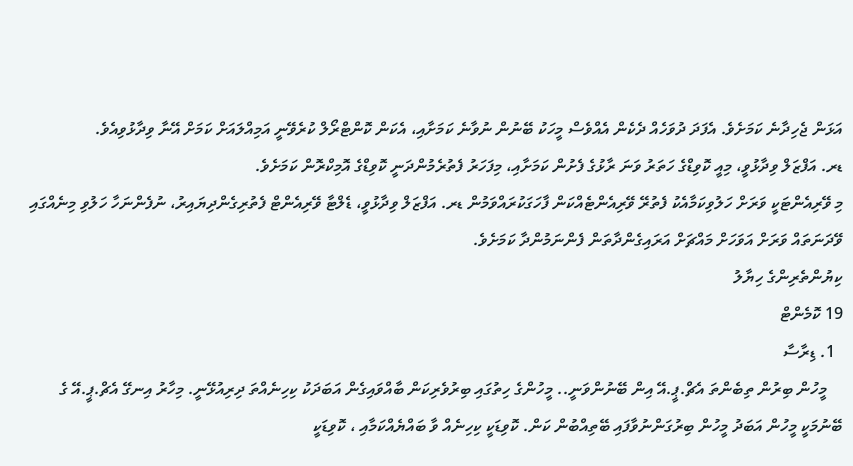އަޅަން ޖެހިދާނެ ކަމަށެވެ. އެފަދަ ދުވަހެއް ދެކެން އެއްވެސް މީހަކު ބޭނުން ނުވާނެ ކަމަށާއި، އެކަން ކޮންޓްރޯލް ކުރެވޭނީ އަމިއްލައަށް ކަމަށް އޭނާ ވިދާޅުވިއެވެ.
ޑރ. އަފްޒަލް ވިދާޅުވީ، މިއީ ކޮވިޑްގެ ހަތަރު ވަނަ ރާޅުގެ ފެށުން ކަމަށާއި، މިފަހަރު ފެތުރެމުންދަނީ ކޮވިޑްގެ އޮމިކްރޮން ކަމަށެވެ.
މި ވޭރިއެންޓަކީ ވަރަށް ހަލުވިކަމާއެކު ފެތުރޭ ވޭރިއެންޓެއްކަން ފާހަގަކުރައްވަމުން ޑރ. އަފްޒަލް ވިދާޅުވީ، ޑެލްޓާ ވޭރިއެންޓް ފެތުރިގެންދިޔައިރު، ނުފެންނަހާ ހަލުވި މިނެއްގައި ވޭދަނަތައް ވަރަށް އަވަހަށް މައްޗަށް އަރައިގެންދާތަން ފެންނަމުންދާ ކަމަށެވެ.
ކިޔުންތެރިންގެ ހިޔާލު
19 ކޮމެންޓް
  1. ޑިރާސާ
    މީހުން ބިރުން ތިބެންތަ އެޗް.ޕީ.އޭ އިން ބޭނުންވަނީ.. މީހުންގެ ހިތުގައި ބިރުވެރިކަން ބާއްވައިގެން އަބަދަކު ކިހިނެއްތަ ދިރިއުޅޭނީ. މިހާރު އިނގޭ އެޗް.ޕީ.އޭ ގެ ބޭނުމަކީ މީހުން އަބަދު މީހުން ބިރުގަންނުވާފައި ބޭތިއްބުން ކަން. ކޮވިޑަކީ ކިހިނެއް ވާ ބައްޔެއްކަމާއި ، ކޮވިޑަކީ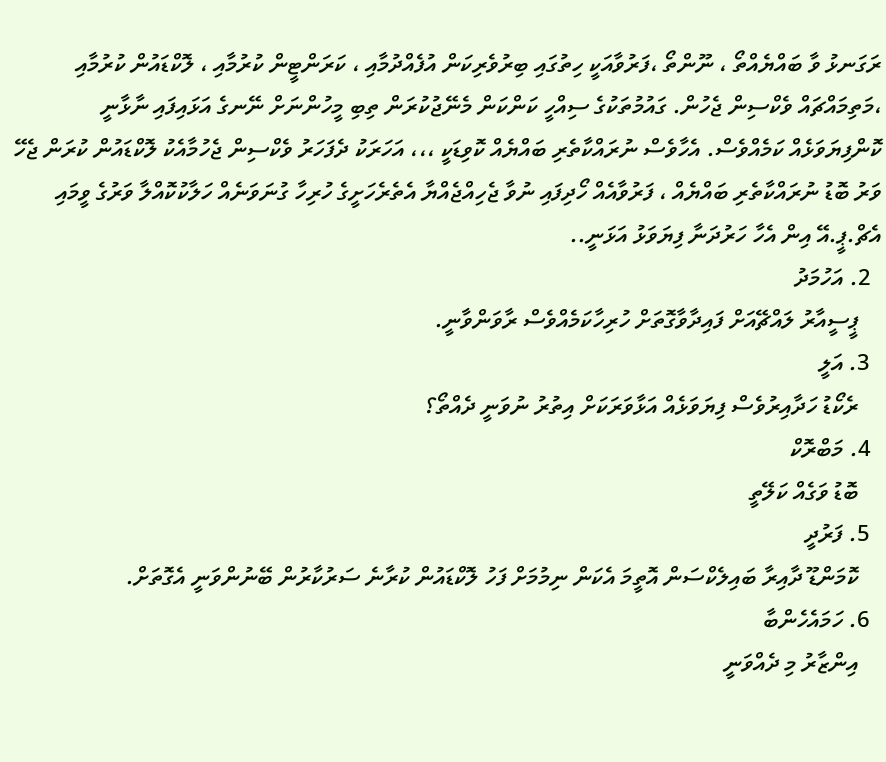ރަގަނޅު ވާ ބައްޔެއްތޯ ، ނޫންތޯ ،ފަރުވާއަކީ ހިތުގައި ބިރުވެރިކަން އުފެއްދުމާއި ، ކަރަންޓީން ކުރުމާއި ، ލޮކްޑައުން ކުރުމާއި ،މަތިމައްޗައް ވެކްސިން ޖެހުން. ގައުމުތަކުގެ ސިއްހީ ކަންކަން މެނޭޖުކުރަން ތިބި މީހުންނަށް ނޭނގެ އަޅައިފައި ނާޅާނީ ކޮންފިޔަވަޅެއް ކަމެއްވެސް. އެހާވެސް ނުރައްކާތެރި ބައްޔެއް ކޮވިޑަކީ ،،، އަހަރަކު ދެފަހަރު ވެކްސިން ޖެހުމާއެކު ލޮކްޑައުން ކުރަން ޖެހޭ ވަރު ބޮޑު ނުރައްކާތެރި ބައްޔެއް ، ފަރުވާއެއް ހޯދިފައި ނުވާ ޖެހިއްޖެއްޔާ އެތެރެހަށީގެ ހުރިހާ ގުނަވަނެއް ހަލާކުކޮއްލާ ވަރުގެ ވީމައި އެޗް.ޕީ.އޭ އިން އެހާ ހަރުދަނާ ފިޔަވަޅު އަޅަނީ..
  2. އަހުމަދު
    ޕީސީއާރު ލައްޗޭއަށް ފައިދާވާގޮތަށް ހުރިހާކަމެއްވެސް ރާވަންވާނީ.
  3. އަލީ
    ރެކޯޑު ހަދާއިރުވެސް ފިޔަވަޅެއް އަޅާވަރަކަށް އިތުރު ނުވަނީ ދެއްތޯ؟
  4. މަބްރޮކް
    ބޮޑު ވަގެއް ކަލޭތީ
  5. ފަރުދީ
    ކޮމަންޑޫ ދާއިރާ ބައިލެކްސަން އޮތީމަ އެކަން ނިމުމަށް ފަހު ލޮކްޑައުން ކުރާނެ ސަރުކާރުން ބޭނުންވަނީ އެގޮތަށް.
  6. ހަމައެހެންބާ
    އިންޒާރު މި ދެއްވަނީ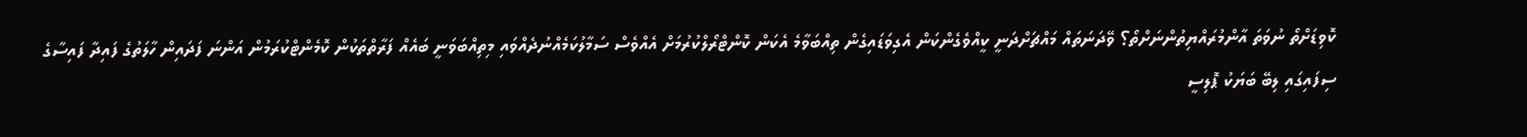ކޮވިޑަށްތޯ ނުވަތަ އާންމުރައްޔިތުންނަށްތޯ؟ ވޭދަނަތައް މައްޗަށްދަނީ ކީއްވެގެންކަން އެގިވަޑައިގެން ތިއްބަވާމެ އެކަން ކޮންޓްރޯލްކުރުމަށް އެއްވެސް ސަމާލުކަމެއްނުދެއްވައި މިތިއްބަވަނީ ބައެއް ފަރާތްތަކުން ކޮމެންޓްކުރަމުން އަންނަ ފަދައިން ހާލަތުގެ ފައިދާ ފައިސާގެ ސިފައިގައި ލިބޭ ބަޔަކު ޕޮލިސީ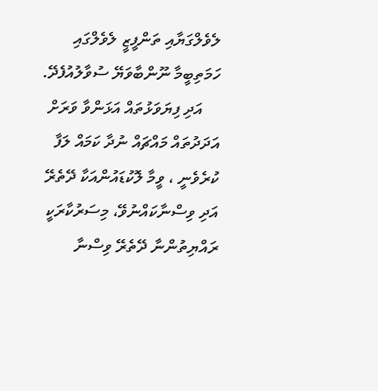ލެވެލްގަޔާއި ތަންފީޒީ ލެވެލްގައި ހަމަތިބީމާ ނޫންބާވަޔޭ ސުވާލުއުފެދޭ.
    އަދި ފިޔަވަޅުތައް އަޅަންވާ ވަރަށް އަދަދުތައް މައްޗައް ނުދާ ކަމައް ލަފާ ކުރެވެނީ ، ވީމާ ލޮކުޑައުންއަކާ ދޭތެރޭ އަދި ވިސްނާކައްނުވޭ، މިސަރުކާރަކީ ރައްޔިތުންނާ ދޭތެރޭ ވިސްނާ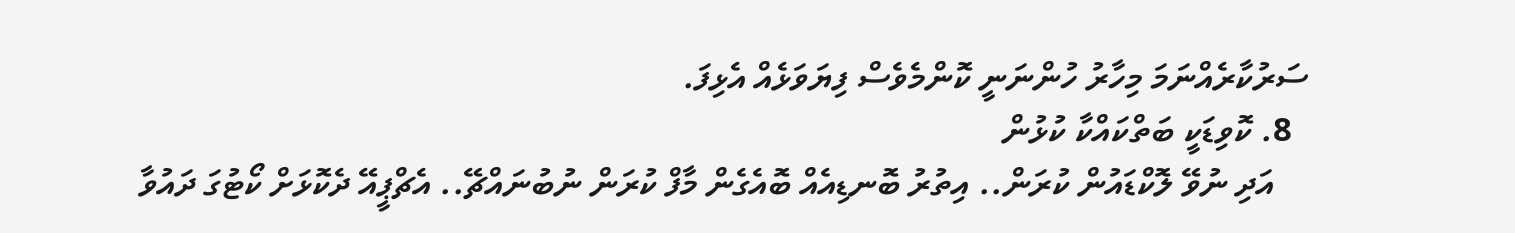ސަރުކާރެއްނަމަ މިހާރު ހުންނަނީ ކޮންމެވެސް ފިޔަވަޅެއް އެޅިފަ.
  8. ކޮވިޑަކީ ބަތްކައްކާ ކުޅުން
    އަދި ނުވޭ ލޮކްޑައުން ކުރަން.. އިތުރު ބޮނޑިއެއް ބޮއެގެން މާފް ކުރަން ނުބުނައްޗޭ.. އެޗްޕީއޭ ދެކޮޅަށް ކޯޓުގަ ދައުވާ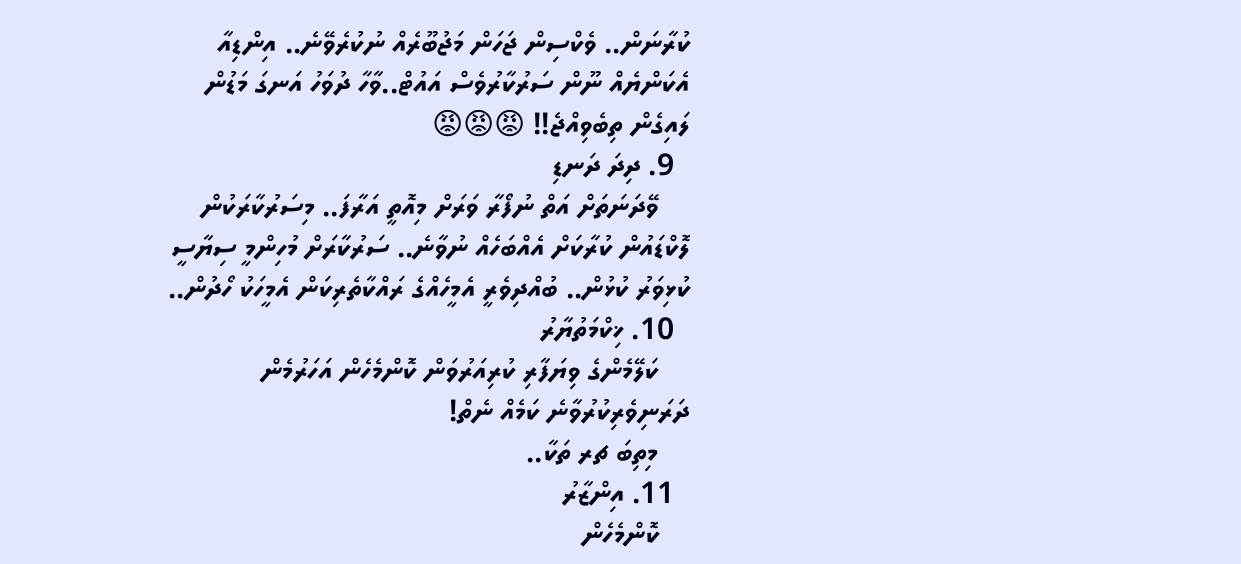ކުރާނަން.. ވެކްސިން ޖަހަން މަޖުބޫރެއް ނުކުރެވޭނެ.. އިންޑިއާ އެކަންޔެއް ނޫން ސަރުކާރުވެސް އައުޓް..ވާހާ ދުވަހު އަނގަ މަޑުން ލައިގެން ތިބެވިއްޖެ!! 😡😡😡
  9. ދިދަ ދަނޑި
    ވޭދަނަތަށް އަތް ނުފޯރާ ވަރަށް މިއޮތީ އަރާފަ.. މިސަރުކާރަކުން ލޮކްޑައުން ކުރާކަށް އެއްބަހެއް ނުވާނެ.. ސަރުކާރަށް މުހިންމީ ސިޔާސީ ކުޅިވަރު ކުޅުން.. ބުއްދިވެރީ އެމީހެއްގެ ރައްކާތެރިކަން އެމީހަކު ހޯދުން..
  10. ޚިކްމަތުޔާރު
    ކަލޭމެންގެ ވިޔަފާރި ކުރިއަރުވަން ކޮންމެހެން އަހަރުމެން ދަރަނިވެރިކުރުވާނެ ކަމެއް ނެތް!
    މިތިބަ ޗރ ތަކާ..
  11. އިންޒާރު
    ކޮންމެހެން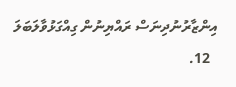އިންޒާރުނުދިނަސް ރައްޔިނުން ގިއްގަޅުވާލަބަލަ
  12.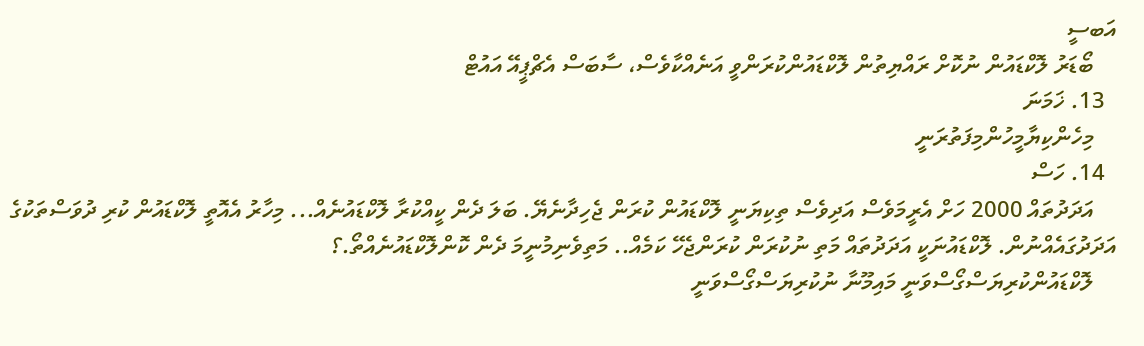އަބސީ
    ބޯޑަރު ލޮކްޑައުން ނުކޮށް ރައްޔިތުން ލޮކްޑައުންކުރަންވީ އަނެއްކާވެސް، ސާބަސް އެޗްޕީއޭ އައުޓް
  13. ޚަމަނަ
    މިހެންކިޔާމީހުންމިފަތުރަނީ
  14. ހަސް
    އަދަދުތައް 2000 ހަށް އެރީމަވެސް އަދިވެސް ތިކިޔަނީ ލޮކްޑައުން ކުރަން ޖެހިދާނެޔޭ. ބަލަ ދެން ކީއްކުރާ ލޮކްޑައުނެއް... މިހާރު އެއޮތީ ލޮކްޑައުން ކުރި ދުވަސްތަކުގެ އަދަދުގައެއްނުން. ލޮކްޑައުނަކީ އަދަދުތައް މަތި ނުކުރަން ކުރަންޖެހޭ ކަމެއް.. މަތިވެނިމުނީމަ ދެން ކޮންލޮކްޑައުނެއްތޯ.؟
    ލޮކްޑައުންކުރިޔަސްގޯސްވަނީ މައިމޫނާ ނުކުރިޔަސްގޯސްވަނީ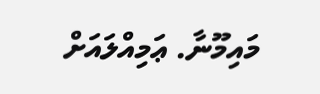މައިމޫނާ. ޢަމިއްލައަށް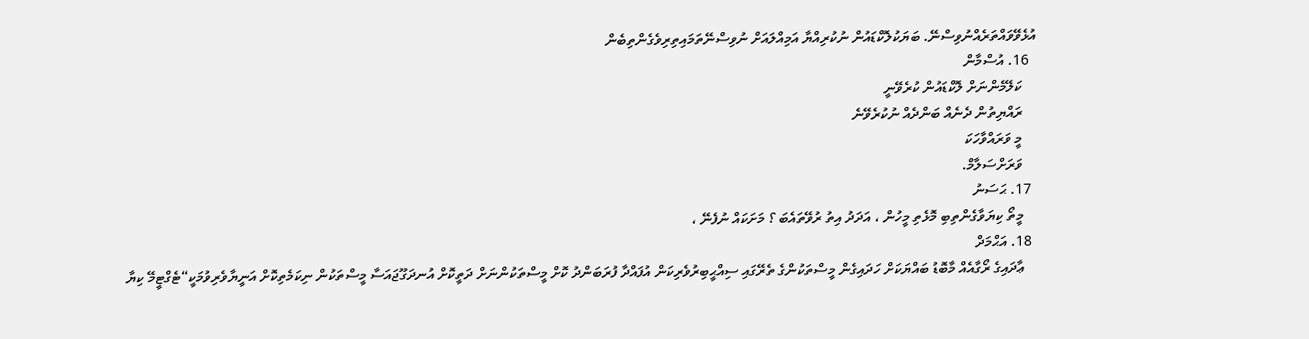އުޅެވޭވައްތަރެއްނުވިސްނޭ. ބަޔަކުލޮކްޑައުން ނުކުރިއްޔާ އަމިއްލައަށް ނުވިސްނޭތަމައިތިރިވެގެންތިބެން
  16. އުސްމާން
    ކަލޭމެންނަށް ލޮކްޑައުން ކުރެވޭނީ
    ރައްޔިތުން ދެނެއް ބަންދެއް ނުކުރެވޭނެ
    މީ ވަރައްވާހަކަ
    ވަރަށްސަލާމް.
  17. ޙަސަނު
    މީތޯ ކިޔަވާގެންތިބި މޮޅެތި މީހުން ، އަދަދު އިތު ރުވޭތައެބަ ؟ މަށަކައް ނުފެނޭ ،
  18. އަޙްމަދް
    ޢާދައިގެ ރޯގާއެއް މާބޮޑު ބައްޔަކަށް ހަދައިގެން މީސްތަކުންގެ ތެރޭގައި ސިއްޙީބިރުވެރިކަން އުފައްދާ ފުރަބަންދު ކޮށް މީސްތަކުންނަށް ދަތީކޮށް އުނދަގޫޖައަސާ މީސްތަކުން ނިކަމެތިކޮށް އަނީޔާވެރިވުމަކީ“ޓެގްޓީމޭ ކިޔާ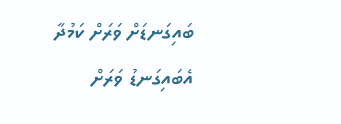ބައިގަނޑަށް ވަރަށް ކަމުދާ އެބައިގަނޑު ވަރަށް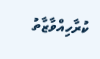ކުރާހިއްވާޒާތު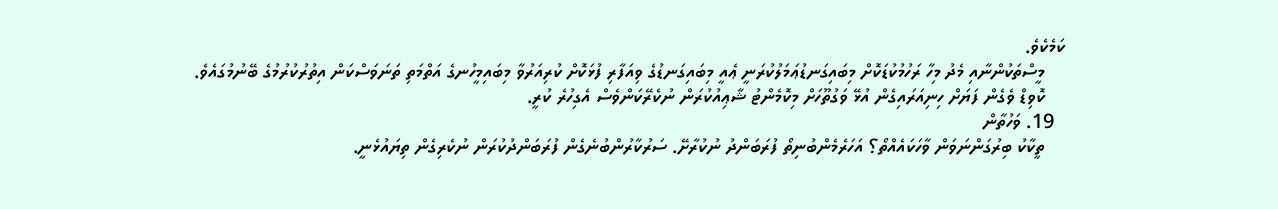ކަމެކެވެ.
    މީސްތަކުންނާއި މެދު މިހާ ރަހުމުކުޑަކޮށް މިބައިގަނޑުޢަމަލުކުރަނީ ޢެއީ މިބައިގަނޑުގެ ވިއަފާރި ފުޅަކޮށް ކުރިއަރުވާ މިބައިމީހުނގެ އަތްމަތި ތަނަވަސްކަން އިތުރުކުރުމުގެ ބޭނުމުގައެވެ.
    ކޮވިޑް ވެގެން ފަޔަށް ހިނިއަރައިގެން އުޅޭ ވަގުތޫހަށް މިކޮމެންޓު ޝާޢިއުކުރަން ނުކެރޭކަންވެސް އެގިހުރެ ކުރީ.
  19. ވަހުތާން
    ތީކާކު ބިރުގަންނަވަން ވާހަކައެއްތޯ؟ އަހަރެމެންބުނިތޯ ފުރަބަންދު ނުކުރާށޭ. ސަރުކާރުންބުނެގެން ފުރަބަންދުކުރަން ނުކެރިގެން ތިޔައުޅެނީ.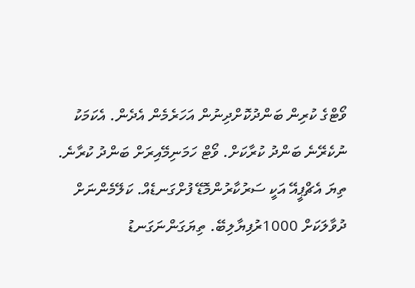ވޯޓްގެ ކުރިން ބަންދުކޮށްދިނުން އަހަރެމެން އެދެން. އެކަމަކު ނުކެރޭނެ ބަންދު ކުރާކަށް. ވޯޓް ހަމަނިމޭއިރަށް ބަންދު ކުރާނެ. ތިޔަ އެޗްޕީއޭ އަކީ ސަރުކާރުންމޮޑޭ ފުށްގަނޑެއް. ކަލޭމެންނަށް ދުވާލަކަށް 1000ރުފިޔާލިބޭ. ތިޔަގަންނަގަނޑު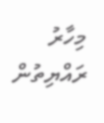މިހާރު ރައްޔިތުން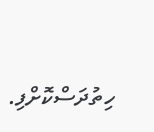ހިތުދަސްކޮށްފި.